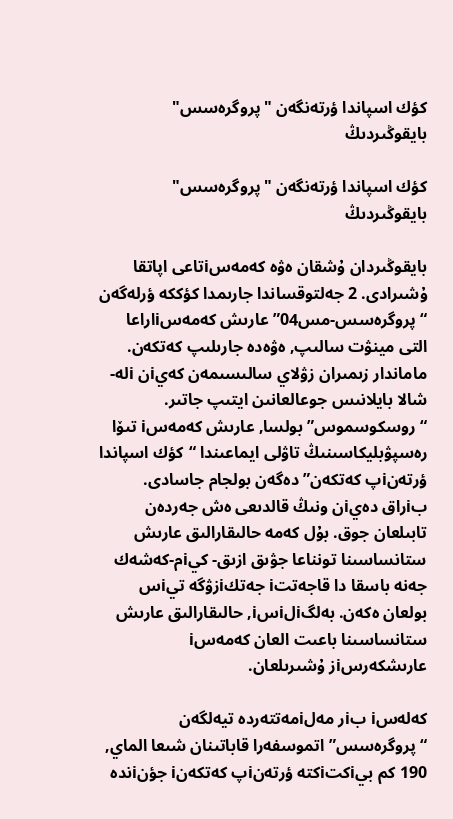كؤك اسپاندا ؤرتەنگەن "پروگرەسس" بايقوڭىردىڭ

كؤك اسپاندا ؤرتەنگەن "پروگرەسس" بايقوڭىردىڭ

بايقوڭىردان ۇشقان ەۋە كەمەسiتاعى اپاتقا ۇشىرادى. 2 جەلتوقساندا جارىمدا كؤككە ؤرلەگەن “پروگرەسس-مس04” عارىش كەمەسiاراعا التى مينۋت سالىپ, ەۋەدە جارىلىپ كەتكەن. ماماندار زىمىران زۋلاي سالىسىمەن كەيiن iلە-شالا بايلانىس جوعالعانىن ايتىپ جاتىر. “روسكوسموس” بولسا, عارىش كەمەسi تىۆا رەسپۋبليكاسىنىڭ تاۋلى ايماعىندا “كؤك اسپاندا ؤرتەنiپ كەتكەن” دەگەن بولجام جاسادى. بiراق دەيiن ونىڭ قالدىعى ەش جەردەن تابىلعان جوق. بۇل كەمە حالىقارالىق عارىش ستانساسىنا تونناعا جۋىق ازىق- كيiم-كەشەك جەنە باسقا دا قاجەتتi جەتكiزۋگە تيiس بولعان ەكەن. بەلگiلiسi, حالىقارالىق عارىش ستانساسىنا باعىت العان كەمەسi عارىشكەرسiز ۇشىرىلعان.

كەلەسi بiر مەلiمەتتەردە تيەلگەن “پروگرەسس” اتموسفەرا قاباتىنان شىعا الماي, 190 كم بيiكتiكتە ؤرتەنiپ كەتكەنi جؤنiندە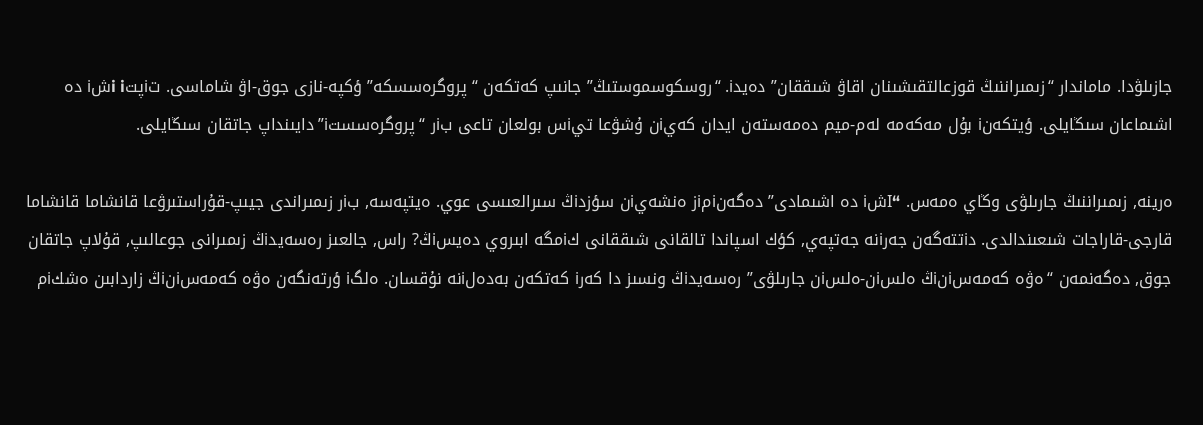جازىلۋدا. ماماندار “زىمىراننىڭ قوزعالتقىشىنان اقاۋ شىققان” دەيدi. “روسكوسموستىڭ” جانىپ كەتكەن “پروگرەسسكە” ؤكپە-نازى جوق-اۋ شاماسى. تiپتi iشi دە اشىماعان سىڭايلى. ؤيتكەنi بۇل مەكەمە لەم-ميم دەمەستەن ايدان كەيiن ۇشۋعا تيiس بولعان تاعى بiر “پروگرەسستi” دايىنداپ جاتقان سىڭايلى.

ەرينە, زىمىراننىڭ جارىلۋى وڭاي ەمەس. “Iشi دە اشىمادى” دەگەنiمiز ەنشەيiن سؤزدiڭ سىرالعىسى عوي. ەيتپەسە, بiر زىمىراندى جيىپ-قۇراستىرۋعا قانشاما قانشاما قارجى-قاراجات شىعىندالدى. دiتتەگەن جەرiنە جەتپەي, كؤك اسپاندا تالقانى شىققانى كiمگە ابىروي دەيسiڭ? راس, جالعىز رەسەيدiڭ زىمىرانى جوعالىپ, قۇلاپ جاتقان جوق, دەگەنمەن “ەۋە كەمەسiنiڭ ەلسiن-ەلسiن جارىلۋى” رەسەيدiڭ ونسىز دا كەرi كەتكەن بەدەلiنە نۇقسان. ەلگi ؤرتەنگەن ەۋە كەمەسiنiڭ زاردابىن ەشكiم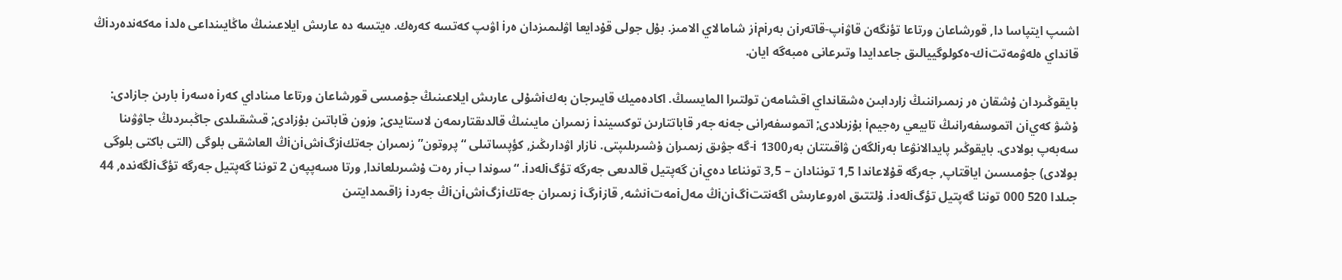اشىپ ايتپاسا دا, قورشاعان ورتاعا تؤنگەن قاۋiپ-قاتەرiن بەرiمiز شامالاي الامىز. بۇل جولى قۇدايعا اۋلىمىزدان ەرi اۋىپ كەتسە كەرەك. ەيتسە دە عارىش ايلاعىنىڭ ماڭايىنداعى ەلدi مەكەندەردiڭ قانداي ەلەۋمەتتiك-ەكولوگييالىق جاعدايدا وتىرعانى ەمبەگە ايان.

بايقوڭىردان ۇشقان ەر زىمىراننىڭ زاردابىن ەشقانداي اقشامەن تولتىرا المايسىڭ. اكادەميك قايىرجان بەكiشۇلى عارىش ايلاعىنىڭ جۇمىسى قورشاعان ورتاعا مىناداي كەرi ەسەرi بارىن جازادى: ۇشۋ كەيiن اتموسفەرانىڭ تابيعي رەجيمi بۇزىلادى; اتموسفەرانى جەنە جەر قاباتتارىن توكسيندi زىمىران مايىنىڭ قالدىقتارىمەن لاستايدى; وزون قاباتىن بۇزادى; قىشقىلدى جاڭبىردىڭ جاۋۋىنا سەبەپ بولادى. بايقوڭىر پايدالانۋعا بەرiلگەن ۋاقىتتان بەرi 1300-گە جۋىق زىمىران ۇشىرىلىپتى. نازار اۋدارىڭىز, كؤپساتىلى “پروتون” زىمىران جەتكiزگiشiنiڭ العاشقى بلوگى (التى باكتى بلوگى بولادى) جۇمىسىن اياقتاپ, جەرگە قۇلاعاندا 1,5 توننادان – 3,5 تونناعا دەيiن گەپتيل قالدىعى جەرگە تؤگiلەدi. “سوندا بiر رەت ۇشىرىلعاندا, ورتا ەسەپپەن 2 توننا گەپتيل جەرگە تؤگiلگەندە, 44 جىلدا 520 000 توننا گەپتيل تؤگiلەدi. ۇلتتىق اەروعارىش اگەنتتiگiنiڭ مەلiمەتiنشە, قازiرگi زىمىران جەتكiزگiشiنiڭ جەردi زاقىمدايتىن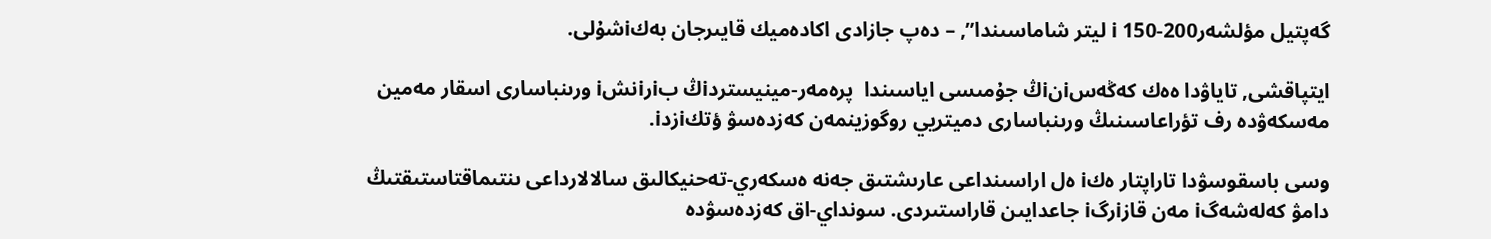گەپتيل مؤلشەرi 150-200 ليتر شاماسىندا”, – دەپ جازادى اكادەميك قايىرجان بەكiشۇلى.

ايتپاقشى, تاياۋدا ەەك كەڭەسiنiڭ جۇمىسى اياسىندا  پرەمەر-مينيستردiڭ بiرiنشi ورىنباسارى اسقار مەمين مەسكەۋدە رف تؤراعاسىنىڭ ورىنباسارى دميتريي روگوزينمەن كەزدەسۋ ؤتكiزدi.

وسى باسقوسۋدا تاراپتار ەكi ەل اراسىنداعى عارىشتىق جەنە ەسكەري-تەحنيكالىق سالالارداعى ىنتىماقتاستىقتىڭ دامۋ كەلەشەگi مەن قازiرگi جاعدايىن قاراستىردى. سونداي-اق كەزدەسۋدە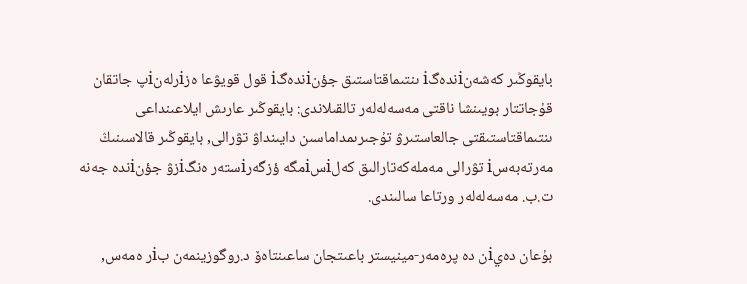بايقوڭىر كەشەنiندەگi ىنتىماقتاستىق جؤنiندەگi قول قويۋعا ەزiرلەنiپ جاتقان قۇجاتتار بويىنشا ناقتى مەسەلەلەر تالقىلاندى: بايقوڭىر عارىش ايلاعىنداعى ىنتىماقتاستىقتى جالعاستىرۋ تۇجىرىمداماسىن دايىنداۋ تۋرالى, بايقوڭىر قالاسىنىڭ مەرتەبەسi تۋرالى مەملەكەتارالىق كەلiسiمگە ؤزگەرiستەر ەنگiزۋ جؤنiندە جەنە ت.ب. مەسەلەلەر ورتاعا سالىندى.

بۇعان دەيiن دە پرەمەر-مينيستر باعىتجان ساعىنتاەۆ د.روگوزينمەن بiر ەمەس,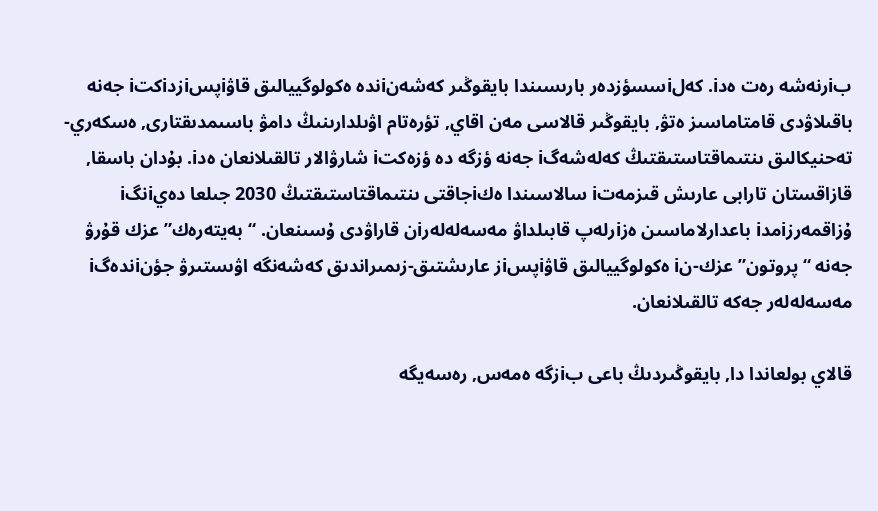بiرنەشە رەت ەدi. كەلiسسؤزدەر بارىسىندا بايقوڭىر كەشەنiندە ەكولوگييالىق قاۋiپسiزدiكتi جەنە باقىلاۋدى قامتاماسىز ەتۋ, بايقوڭىر قالاسى مەن اقاي, تؤرەتام اۋىلدارىنىڭ دامۋ باسىمدىقتارى, ەسكەري-تەحنيكالىق ىنتىماقتاستىقتىڭ كەلەشەگi جەنە ؤزگە دە ؤزەكتi شارۋالار تالقىلانعان ەدi. بۇدان باسقا, قازاقستان تارابى عارىش قىزمەتi سالاسىندا ەكiجاقتى ىنتىماقتاستىقتىڭ 2030 جىلعا دەيiنگi ۇزاقمەرزiمدi باعدارلاماسىن ەزiرلەپ قابىلداۋ مەسەلەلەرiن قاراۋدى ۇسىنعان. “بەيتەرەك” عزك قۇرۋ جەنە “پروتون” عزك-نi ەكولوگييالىق قاۋiپسiز عارىشتىق-زىمىراندىق كەشەنگە اۋىستىرۋ جؤنiندەگi مەسەلەلەر جەكە تالقىلانعان.

قالاي بولعاندا دا, بايقوڭىردىڭ باعى بiزگە ەمەس, رەسەيگە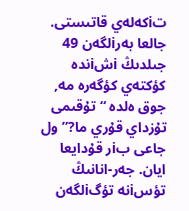تiكەلەي قاتىستى. جالعا بەرiلگەن 49 جىلدىڭ iشiندە كؤكتەي كؤگەرە مە, جوق ەلدە “تۇقىمى تۇزداي قۇري ما?” ول جاعى بiر قۇدايعا ايان. جەر-انانىڭ تؤسiنە تؤگiلگەن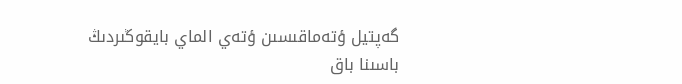گەپتيل ؤتەماقىسىن ؤتەي الماي بايقوڭىردىڭ باسىنا باق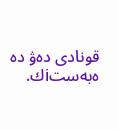قونادى دەۋ دە ەبەستiك.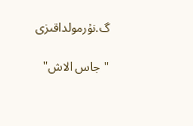گ.نۇرمولداقىزى

"جاس الاش"